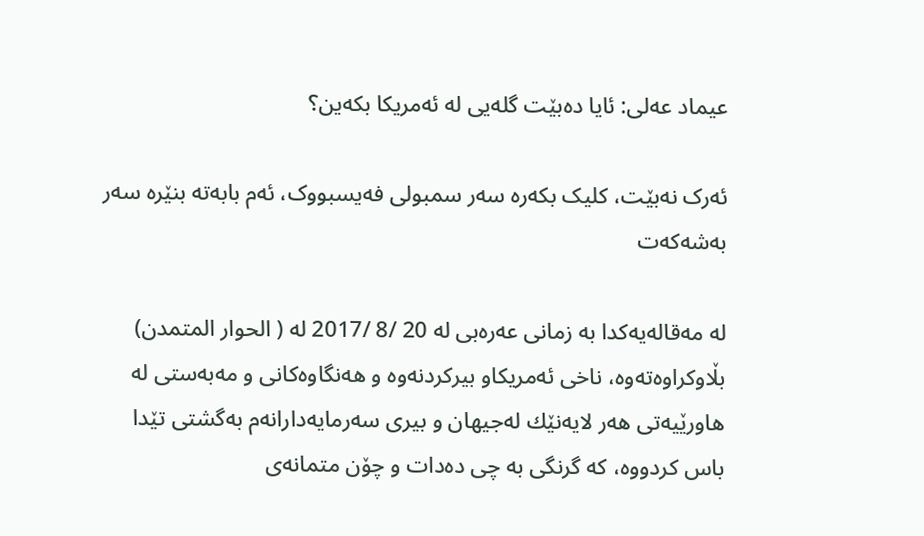عیماد عه‌لی: ئایا ده‌بێت گله‌یی له‌ ئه‌مریكا بكه‌ین؟

ئەرک نەبێت، کلیک بکەرە سەر سمبولی فەیسبووک، ئەم بابەتە بنێرە سەر بەشەکەت

له‌ مه‌قاله‌یه‌كدا به‌ زمانی عه‌ره‌بی له‌ 20 /8 /2017 له‌ ( الحوار المتمدن) بڵاوكراوه‌ته‌وه‌، ناخی ئه‌مریكاو بیركردنه‌وه‌ و هه‌نگاوه‌كانی و مه‌به‌ستی له‌ هاورێیه‌تی هه‌ر لایه‌نێك له‌جیهان و بیری سه‌رمایه‌دارانه‌م به‌گشتی تێدا باس كردووه‌، كه‌ گرنگی به‌ چی ده‌دات و چۆن متمانه‌ی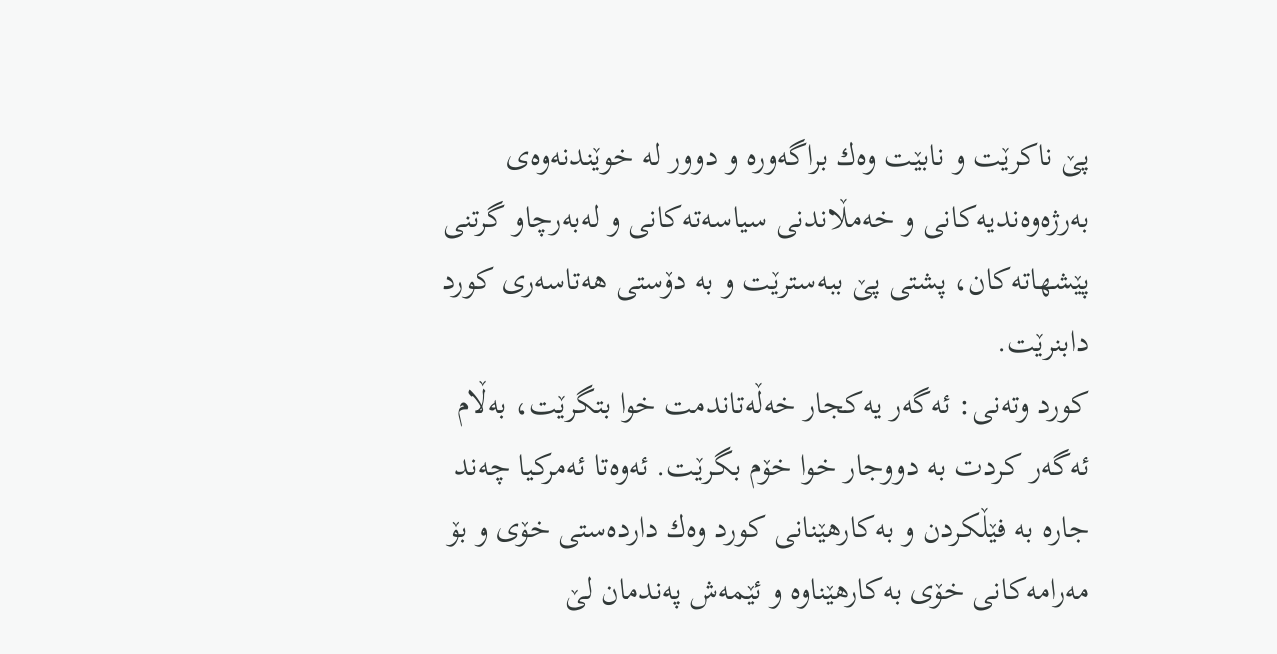پێ ناكرێت و نابێت وه‌ك براگه‌وره‌ و دوور له‌ خوێندنه‌وه‌ی به‌رژه‌وه‌ندیه‌كانی و خه‌مڵاندنی سیاسه‌ته‌كانی و له‌به‌رچاو گرتنی پێشهاته‌كان، پشتی پێ ببه‌سترێت و به‌ دۆستی هه‌تاسه‌ری كورد دابنرێت.
كورد وته‌نی: ئه‌گه‌ر یه‌كجار خه‌ڵه‌تاندمت خوا بتگرێت، به‌ڵام ئه‌گه‌ر كردت به‌ دووجار خوا خۆم بگرێت. ئه‌وه‌تا ئه‌مركیا چه‌ند جاره‌ به‌ فێڵكردن و به‌كارهێنانی كورد وه‌ك دارده‌ستی خۆی و بۆ مه‌رامه‌كانی خۆی به‌كارهێناوه‌ و ئێمه‌ش په‌ندمان لێ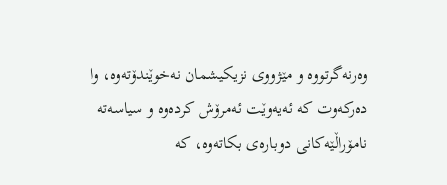وه‌رنه‌گرتووه‌ و مێژووی نزیكیشمان نه‌خوێندۆته‌وه‌، وا ده‌ركه‌وت كه‌ ئه‌یه‌وێت ئه‌مرۆش كرده‌وه‌ و سیاسه‌ته‌ نامۆراڵێه‌كانی دوباره‌ی بكاته‌وه‌، كه‌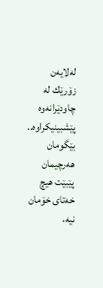له‌لایه‌ن زۆرێك له‌ چاودێرانه‌وه‌ پێشبینیكراوه‌..
بێگومان هه‌رچیمان پێبێت هیچ خه‌تای خۆمان نیه‌،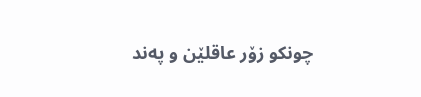چونكو زۆر عاقلێن و په‌ند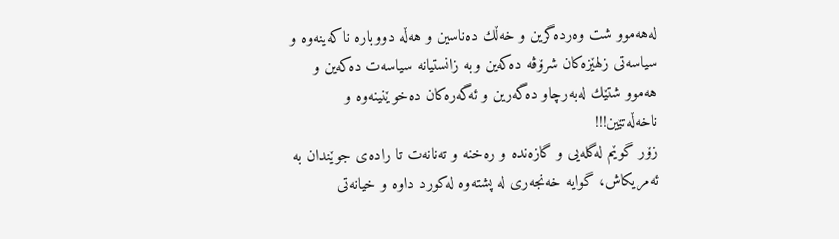له‌هه‌موو شت وه‌رده‌گرین و خه‌ڵك ده‌ناسین و هه‌ڵه‌ دووباره‌ ناكه‌ینه‌وه‌ و سیاسه‌تی زلهێزه‌كان شرۆڤه‌ ده‌كه‌ین وبه‌ زانستیانه‌ سیاسه‌ت ده‌كه‌ین و هه‌موو شتێك له‌به‌رچاو ده‌گه‌رین و ئه‌گه‌ره‌كان ده‌خوێنینه‌وه‌ و ناخه‌ڵه‌تێین!!!
زۆر گوێم له‌گله‌یی و گازه‌نده‌ و ره‌خنه‌ و ته‌نانه‌ت تا راده‌ی جوێندان به‌ ئه‌مریكاش، گوایه‌ خه‌نجه‌ری له‌ پشته‌وه‌ له‌كورد داوه‌ و خیانه‌تی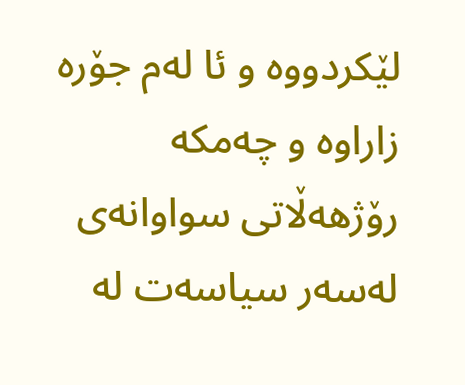لێكردووه‌ و ئا له‌م جۆره‌ زاراوه‌ و چه‌مكه‌ رۆژهه‌ڵاتی سواوانه‌ی له‌سه‌ر سیاسه‌ت له‌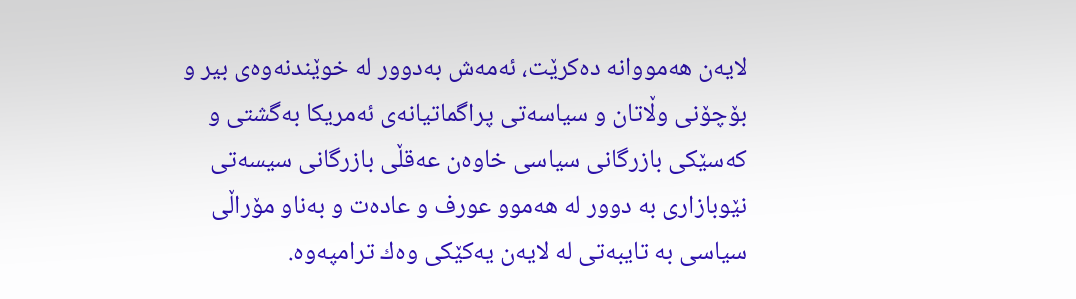لایه‌ن هه‌مووانه‌ ده‌كرێت، ئه‌مه‌ش به‌دوور له‌ خوێندنه‌وه‌ی بیر و بۆچۆنی وڵاتان و سیاسه‌تی پراگماتیانه‌ی ئه‌مریكا به‌گشتی و كه‌سێكی بازرگانی سیاسی خاوه‌ن عه‌قڵی بازرگانی سیسه‌تی نێوبازاری به‌ دوور له‌ هه‌موو عورف و عاده‌ت و به‌ناو مۆراڵی سیاسی به‌ تایبه‌تی له‌ لایه‌ن یه‌كێكی وه‌ك ترامپه‌وه.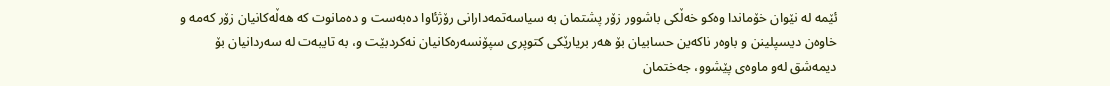ئێمه‌ له‌ نێوان خۆماندا وه‌كو خه‌ڵكی باشوور زۆر پشتمان به‌ سیاسه‌تمه‌دارانی رۆژئاوا ده‌به‌ست و ده‌مانوت كه‌ هه‌ڵه‌كانیان زۆر كه‌مه‌ و خاوه‌ن دیسپلینن و باوه‌ر ناكه‌ین حسابیان بۆ هه‌ر بریارێكی كتوپری سپۆنسه‌ره‌كانیان نه‌كردبێت و، به‌ تایبه‌ت له‌ سه‌ردانیان بۆ دیمه‌شق له‌و ماوه‌ی پێشوو، جه‌ختمان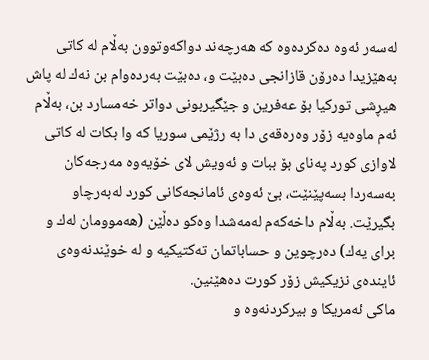له‌سه‌ر ئه‌وه‌ ده‌كرده‌وه‌ كه‌ هه‌رچه‌ند دواكه‌وتوون به‌ڵام له‌ كاتی به‌هێزیدا ده‌رۆن قازانجی ده‌بێت و، ده‌بێت به‌رده‌وام بن نه‌ك له‌ پاش هیڕشی توركیا بۆ عه‌فرین و جێگیربونی دواتر خه‌مسارد بن، به‌ڵام ئه‌م ماوه‌یه‌ زۆر وه‌ره‌قه‌ی دا به‌ رژێمی سوریا كه‌ وا بكات له‌ كاتی لاوازی كورد په‌نای بۆ ببات و ئه‌ویش لای خۆیه‌وه‌ مه‌رجه‌كان به‌سه‌ردا بسه‌پێنێت، بێ ئه‌وه‌ی ئامانجه‌كانی كورد له‌به‌رچاو بگیرێت. به‌ڵام داخه‌كه‌م له‌مه‌شدا وه‌كو ده‌ڵێن (هه‌موومان له‌ك و برای یه‌ك) ده‌رچوین و حساباتمان ته‌كتیكیه‌ و له‌ خوێندنه‌وه‌ی ئاینده‌ی نزیكیش زۆر كورت ده‌هێنین.
ماكی ئه‌مریكا و بیركردنه‌وه‌ و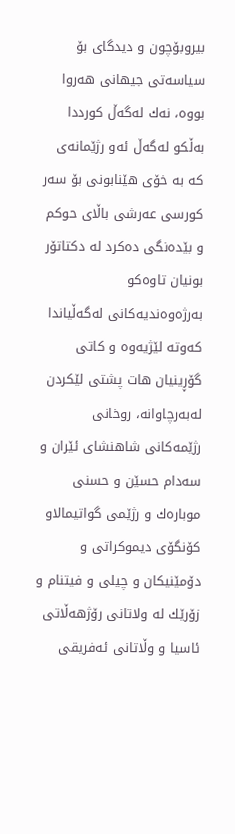بیروبۆچون و دیدگای بۆ سیاسه‌تی جیهانی هه‌روا بووه‌، نه‌ك له‌گه‌ڵ كورددا به‌ڵكو له‌گه‌ڵ ئه‌و رژێمانه‌ی كه‌ به‌ خۆی هێنابونی بۆ سه‌ر كورسی عه‌رشی باڵای حوكم و بێده‌نگی ده‌كرد له‌ دكتاتۆر بونیان تاوه‌كو به‌رژه‌وه‌ندیه‌كانی له‌گه‌ڵیاندا كه‌وته‌ لێژیه‌وه‌ و كاتی گۆڕینیان هات پشتی لێكردن له‌به‌رچاوانه‌، روخانی رژێمه‌كانی شاهنشای ئێران و سه‌دام حسێن و حسنی موباره‌ك و رژێمی گواتیمالاو كۆنگۆی دیموكراتی و دۆمێنیكان و چیلی و فیتنام و زۆرێك له‌ ولاتانی رۆژهه‌ڵاتی ئاسیا و وڵاتانی ئه‌فریقی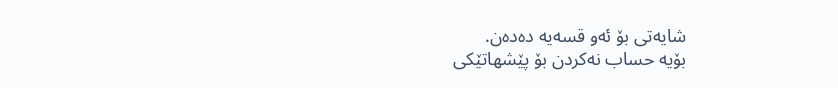شایه‌تی بۆ ئه‌و قسه‌یه‌ ده‌ده‌ن.
بۆیه‌ حساب نه‌كردن بۆ پێشهاتێكی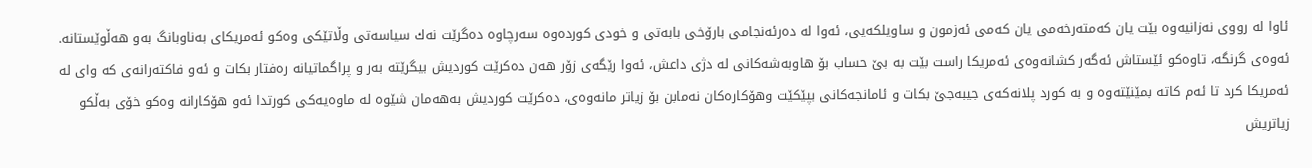ئاوا له‌ رووی نه‌زانیه‌وه‌ بێت یان كه‌مته‌رخه‌می یان كه‌می ئه‌زمون و ساویلكه‌یی، ئه‌وا له‌ ده‌رئه‌نجامی بارۆخی بابه‌تی و خودی كورده‌وه‌ سه‌رچاوه‌ ده‌گرێت نه‌ك سیاسه‌تی وڵاتێكی وه‌كو ئه‌مریكای به‌ناوبانگ به‌و هه‌ڵوێستانه‌.
ئه‌وه‌ی گرنگه‌، تاوه‌كو ئێستاش ئه‌گه‌ر كشانه‌وه‌ی ئه‌مریكا راست بێت به‌ بێ حساب بۆ هاوبه‌شه‌كانی له‌ دژی داعش، ئه‌وا رێگه‌ی زۆر هه‌ن ده‌كرێت كوردیش بیگرێته‌ به‌ر و پراگماتیانه‌ ره‌فتار بكات و ئه‌و فاكته‌رانه‌ی كه‌ وای له‌ ئه‌مریكا كرد تا ئه‌م كاته‌ بمێنێته‌وه‌ و به‌ كورد پلانه‌كه‌ی جیبه‌جێ بكات و ئامانجه‌كانی بپێكێت وهۆكاره‌كان نه‌مابن بۆ زیاتر مانه‌وه‌ی، ده‌كرێت كوردیش به‌هه‌مان شێوه‌ له‌ ماوه‌یه‌كی كورتدا ئه‌و هۆكارانه‌ وه‌كو خۆی به‌ڵكو زیاتریش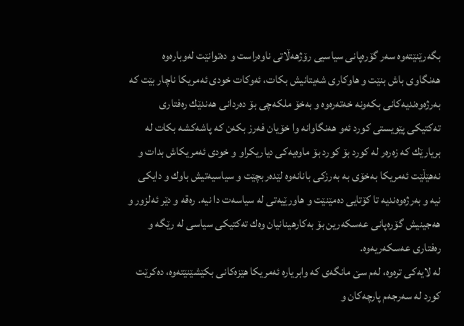بگه‌رێنێته‌وه‌ سه‌ر گۆره‌پانی سیاسیی رۆژهه‌ڵاتی ناوه‌راست و ده‌توانێت له‌وباره‌وه‌ هه‌نگاوی باش بنێت و هاوكاری شه‌یتانیش بكات، ئه‌وكات خودی ئه‌مریكا ناچار بێت كه‌ به‌رژه‌وه‌ندیه‌كانی بكه‌ونه‌ خه‌ته‌ره‌وه‌ و به‌خۆ ملكه‌چی بۆ ده‌ردانی هه‌ندێك ره‌فتاری ته‌كتیكی پێویستی كورد ئه‌و هه‌نگاوانه‌ وا خۆیان فه‌رز بكه‌ن كه‌ پاشه‌كشه‌ بكات له‌ بریارێك كه‌ زه‌ره‌ر له‌ كورد بۆ كورد بۆ ماوه‌یه‌كی دیاریكراو و خودی ئه‌مریكاش بدات و نه‌هێڵێت ئه‌مریكا به‌خۆی به‌ به‌رزكی بانانه‌وه‌ لێده‌ربچێت و سیاسیه‌تیش باوك و دایكی نیه‌ و به‌رژه‌وه‌ندیه‌ تا كۆتایی ده‌مێنێت و هاورێیه‌تی له‌ سیاسه‌ت دا نیه‌. ره‌قه‌ و دێر ئه‌لزور و هه‌جینیش گۆره‌پانی عه‌سكه‌رین بۆ به‌كارهینانیان وه‌ك ته‌كتیكی سیاسی له‌ رێگه‌ و ره‌فتاری عه‌سكه‌ریه‌وه‌.
له‌ لایه‌كی تره‌وه‌، له‌م سێ مانگه‌ی كه ‌وابریاره‌ ئه‌مریكا هێزه‌كانی بكێشێنێته‌وه‌، ده‌كرێت كورد له‌ سه‌رجه‌م پارچه‌كان و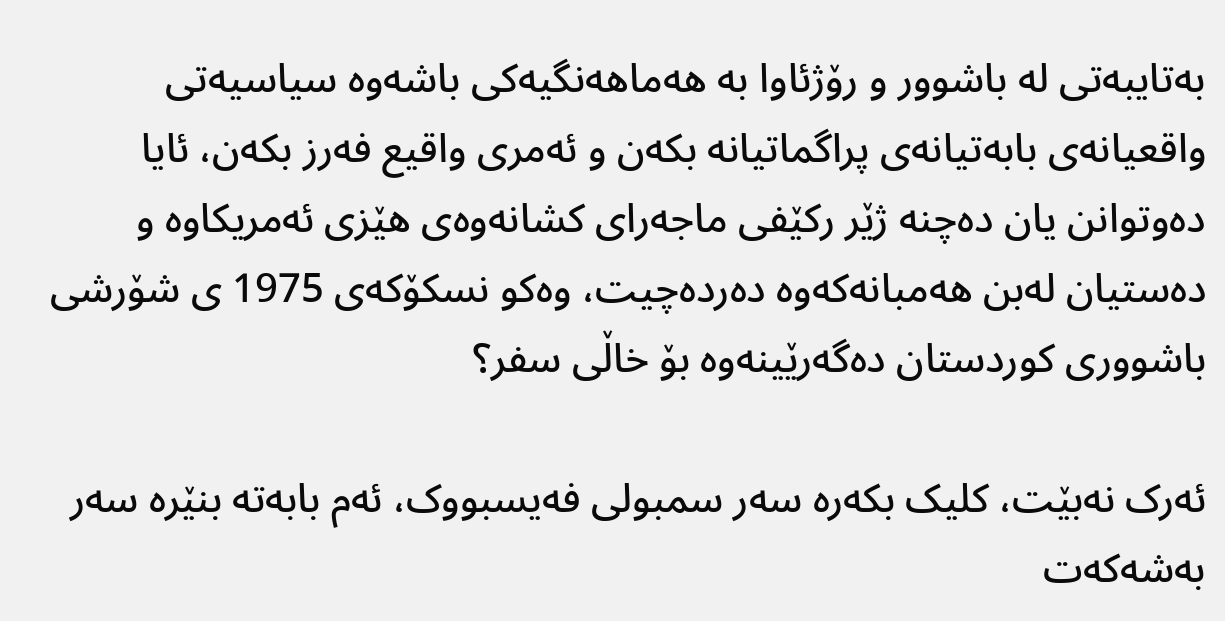به‌تایبه‌تی له‌ باشوور و رۆژئاوا به‌ هه‌ماهه‌نگیه‌كی باشه‌وه‌ سیاسیه‌تی واقعیانه‌ی بابه‌تیانه‌ی پراگماتیانه‌ بكه‌ن و ئه‌مری واقیع فه‌رز بكه‌ن، ئایا ده‌وتوانن یان ده‌چنه‌ ژێر ركێفی ماجه‌رای كشانه‌وه‌ی هێزی ئه‌مریكاوه‌ و ده‌ستیان له‌بن هه‌مبانه‌كه‌وه‌ ده‌رده‌چیت، وه‌كو نسكۆكه‌ی 1975 ی شۆرشی باشووری كوردستان ده‌گه‌رێینه‌وه‌ بۆ خاڵی سفر؟

ئەرک نەبێت، کلیک بکەرە سەر سمبولی فەیسبووک، ئەم بابەتە بنێرە سەر بەشەکەت